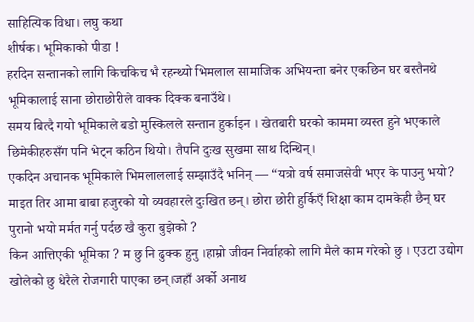साहित्यिक विधा। लघु कथा
शीर्षक। भूमिकाको पीडा !
हरदिन सन्तानको लागि किचकिच भै रहन्थ्यो भिमलाल सामाजिक अभियन्ता बनेर एकछिन घर बस्तैनथे भूमिकालाई साना छोराछोरीले वाक्क दिक्क बनाउँथे।
समय बित्दै गयो भूमिकाले बडो मुस्किलले सन्तान हुर्काइन । खेतबारी घरको काममा व्यस्त हुने भएकाले छिमेकीहरुसँग पनि भेट्न कठिन थियो। तैपनि दुःख सुखमा साथ दिन्थिन्।
एकदिन अचानक भूमिकाले भिमलाललाई सम्झाउँदै भनिन् — “यत्रो वर्ष समाजसेवी भएर के पाउनु भयो? माइत तिर आमा बाबा हजुरको यो व्यवहारले दुःखित छन्। छोरा छोरी हुर्किएँ शिक्षा काम दामकेही छैन् घर पुरानो भयो मर्मत गर्नु पर्दछ खै कुरा बुझेको ?
किन आत्तिएकी भूमिका ? म छु नि ढुक्क हुनु ।हाम्रो जीवन निर्वाहको लागि मैले काम गरेको छु । एउटा उद्योग खोलेको छु धेरैले रोजगारी पाएका छन्।जहाँ अर्को अनाथ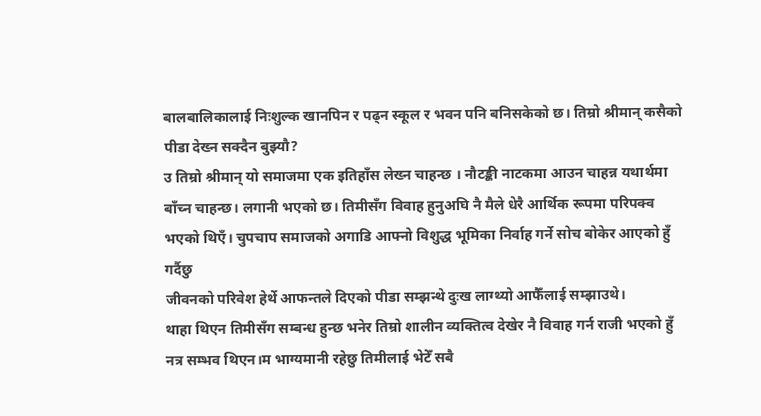बालबालिकालाई निःशुल्क खानपिन र पढ्न स्कूल र भवन पनि बनिसकेको छ। तिम्रो श्रीमान् कसैको पीडा देख्न सक्दैन बुझ्यौ?
उ तिम्रो श्रीमान् यो समाजमा एक इतिहाँस लेख्न चाहन्छ । नौटङ्की नाटकमा आउन चाहन्न यथार्थमा बाँच्न चाहन्छ। लगानी भएको छ। तिमीसँग विवाह हुनुअघि नै मैले धेरै आर्थिक रूपमा परिपक्व भएको थिएँ। चुपचाप समाजको अगाडि आफ्नो विशुद्ध भूमिका निर्वाह गर्ने सोच बोकेर आएको हुँ गर्दैछु
जीवनको परिवेश हेर्थे आफन्तले दिएको पीडा सम्झन्थे दुःख लाग्थ्यो आफैँलाई सम्झाउथे।
थाहा थिएन तिमीसँग सम्बन्ध हुन्छ भनेर तिम्रो शालीन व्यक्तित्व देखेर नै विवाह गर्न राजी भएको हुँ नत्र सम्भव थिएन।म भाग्यमानी रहेछु तिमीलाई भेटेँ सबै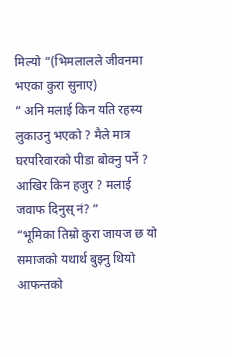मिल्यो “(भिमलालले जीवनमा भएका कुरा सुनाए)
” अनि मलाई किन यति रहस्य लुकाउनु भएको ? मैले मात्र घरपरिवारको पीडा बोक्नु पर्ने ? आखिर किन हजुर ? मलाई जवाफ दिनुस् नं? ”
“भूमिका तिम्रो कुरा जायज छ यो समाजको यथार्थ बुझ्नु थियो आफन्तको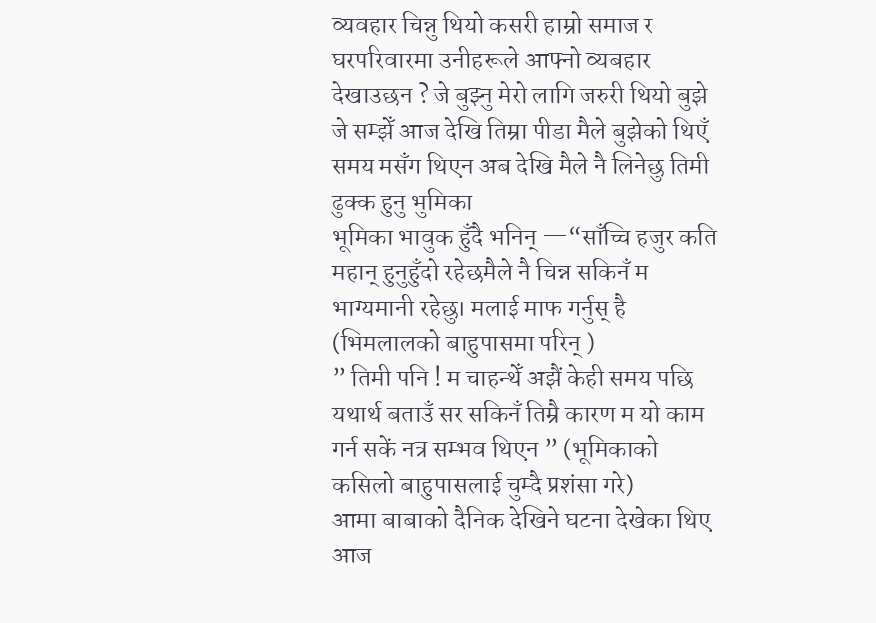व्यवहार चिन्नु थियो कसरी हाम्रो समाज र घरपरिवारमा उनीहरूले आफ्नो व्यबहार देखाउछन ? जे बुझ्नु मेरो लागि जरुरी थियो बुझे जे सम्झेँ आज देखि तिम्रा पीडा मैले बुझेको थिएँ समय मसँग थिएन अब देखि मैले नै लिनेछु तिमी ढुक्क हुनु भुमिका
भूमिका भावुक हुँदै भनिन् —“साँच्चि हजुर कति महान् हुनुहुँदो रहेछमैले नै चिन्न सकिनँ म भाग्यमानी रहेछु। मलाई माफ गर्नुस् है (भिमलालको बाहुपासमा परिन् )
” तिमी पनि ! म चाहन्थेँ अझैं केही समय पछि यथार्थ बताउँ सर सकिनँ तिम्रै कारण म यो काम गर्न सकें नत्र सम्भव थिएन ” (भूमिकाको कसिलो बाहुपासलाई चुम्दै प्रशंसा गरे)
आमा बाबाको दैनिक देखिने घटना देखेका थिए आज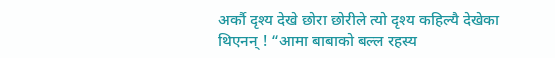अर्कौ दृश्य देखे छोरा छोरीले त्यो दृश्य कहिल्यै देखेका थिएनन् ! “आमा बाबाको बल्ल रहस्य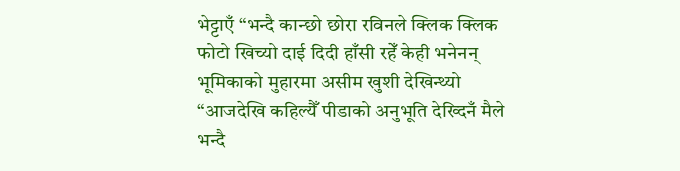भेट्टाएँ “भन्दै कान्छो छोरा रविनले क्लिक क्लिक फोटो खिच्यो दाई दिदी हाँसी रहेँ केही भनेनन्
भूमिकाको मुहारमा असीम खुशी देखिन्थ्यो
“आजदेखि कहिल्यैँ पीडाको अनुभूति देख्दिनँ मैले भन्दै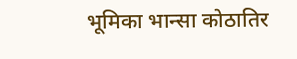भूमिका भान्सा कोठातिर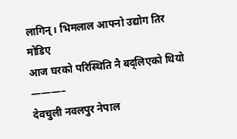लागिन्। भिमलाल आफ्नो उद्योग तिर मोडिए
आज घरको परिस्थिति नै बद्लिएको थियो
———–
देवचुली नवलपुर नेपाल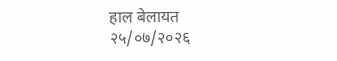हाल बेलायत
२५/०७/२०२६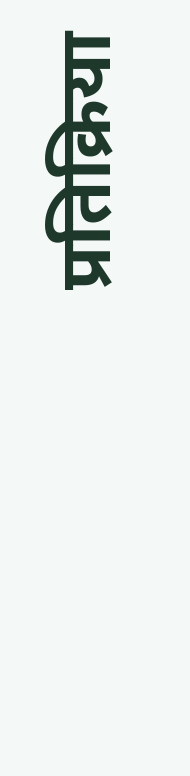प्रतिक्रिया